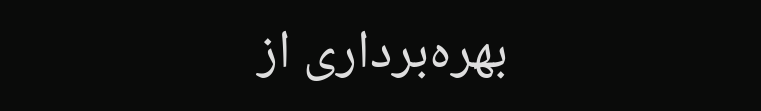بهره‌برداری از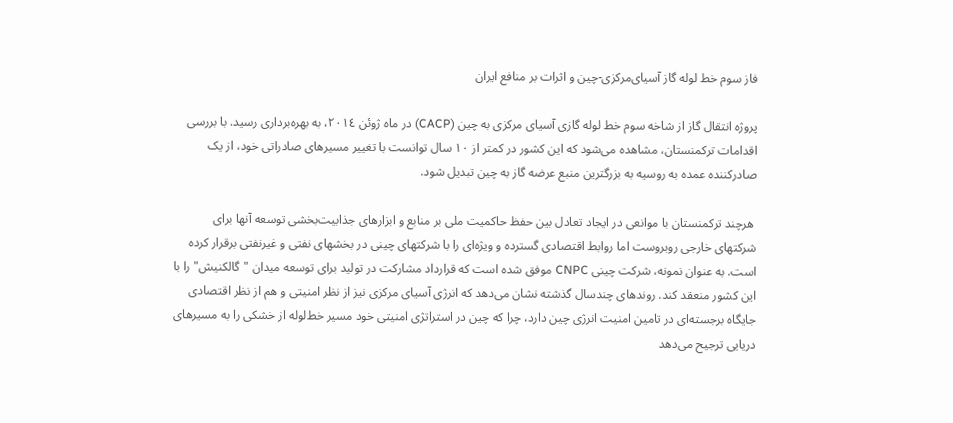فاز سوم خط ‌لوله گاز آسیای‌مرکزی-چین و اثرات بر منافع ایران

پروژه انتقال گاز از شاخه سوم خط‌ لوله گازی آسیای مرکزی به چین (CACP) در ماه ژوئن ٢٠١٤، به بهره‌برداری رسید. با بررسی اقدامات ترکمنستان، مشاهده می‌شود که این کشور در کمتر از ١٠ سال توانست با تغییر مسیر‌های صادراتی خود، از یک صادرکننده عمده به روسیه به بزرگترین منبع عرضه گاز به چین تبدیل شود.

 هرچند ترکمنستان با موانعی در ایجاد تعادل بین حفظ حاکمیت ملی بر منابع و ابزار‌های جذابیت‌بخشی توسعه آنها برای شرکتهای خارجی روبروست اما روابط اقتصادی گسترده و ویژه‌ای را با شرکتهای چینی در بخشهای نفتی و غیرنفتی برقرار کرده است. به عنوان نمونه، شرکت چینی CNPC موفق شده است که قرارداد مشارکت در تولید برای توسعه میدان "گالکنیش" را با این کشور منعقد کند. روندهای چندسال گذشته نشان می‌دهد که انرژی آسیای مرکزی نیز از نظر امنیتی و هم از نظر اقتصادی جایگاه برجسته‌ای در تامین امنیت انرژی چین دارد، چرا که چین در استراتژی امنیتی خود مسیر خط‌لوله از خشکی را به مسیرهای دریایی ترجیح می‌دهد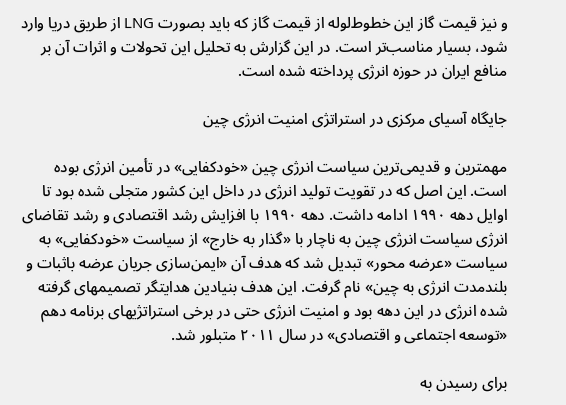و نیز قیمت گاز این خطوط‌لوله از قیمت گاز که باید بصورت LNG از طریق دریا وارد شود، بسیار مناسب‌تر است. در این گزارش به تحلیل این تحولات و اثرات آن بر منافع ایران در حوزه انرژی پرداخته شده است.

جایگاه آسیای مرکزی در استراتژی امنیت انرژی چین

مهمترین و قدیمی‌ترین سیاست‌ انرژی چین «خود‌کفایی» در تأمین انرژی بوده است. این اصل که در تقویت تولید انرژی در داخل این کشور متجلی شده بود تا اوایل دهه ١٩٩٠ ادامه داشت. دهه ١٩٩٠ با افزایش رشد اقتصادی و رشد تقاضای انرژی سیاست انرژی چین به ناچار با «گذار به خارج» از سیاست «خودکفایی» به سیاست «عرضه محور» تبدیل شد که هدف آن «ایمن‌سازی جریان عرضه باثبات و بلندمدت انرژی به چین» نام گرفت. این هدف بنیادین هدایتگر تصمیمهای گرفته شده انرژی در این دهه بود و امنیت انرژی حتی در برخی استراتژیهای برنامه دهم «توسعه اجتماعی و اقتصادی» در سال ٢٠١١ متبلور شد.

برای رسیدن به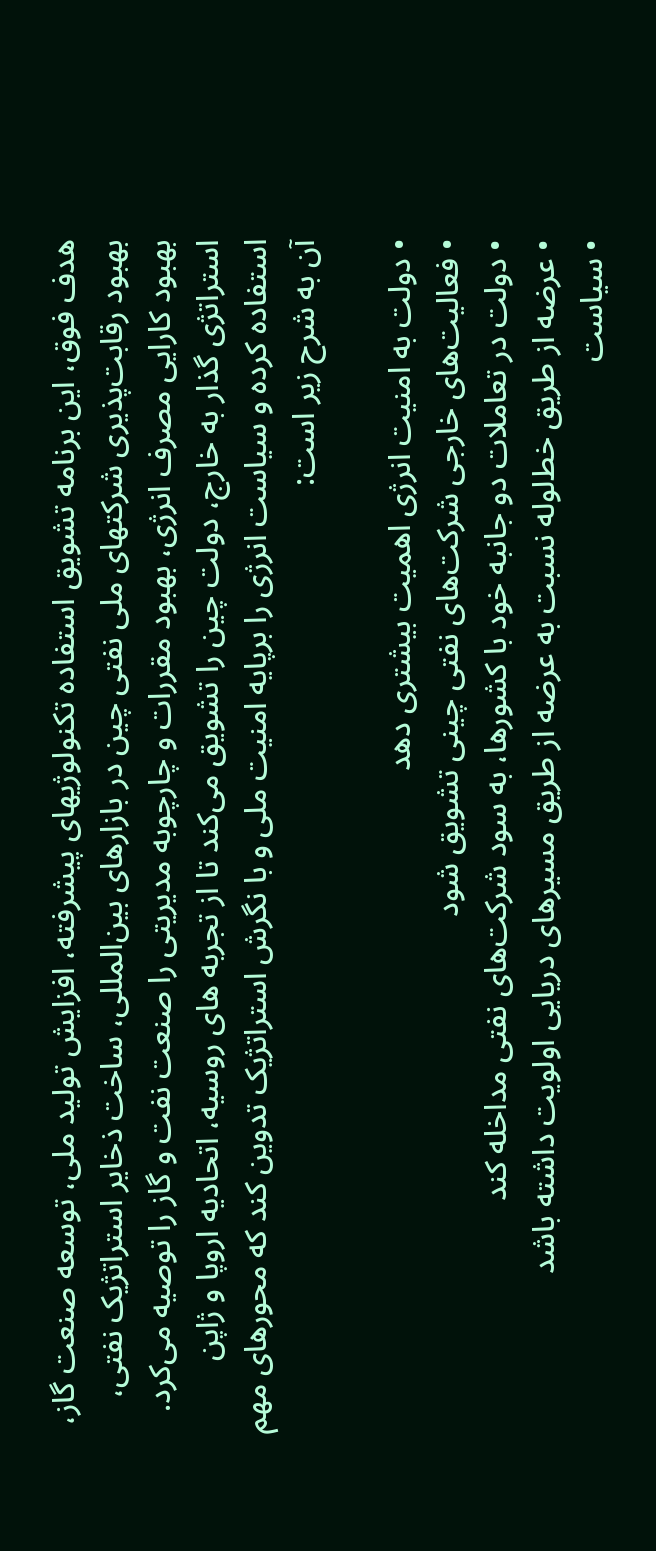هدف فوق، این برنامه تشویق استفاده تکنولوژیهای پیشرفته، افزایش تولید ملی، توسعه صنعت گاز، بهبود رقابت‌پذیری شرکتهای ملی نفتی چین در بازارهای بین‌المللی، ساخت ذخایر استراتژیک نفتی، بهبود کارایی مصرف انرژی، بهبود مقررات و چارچوبه مدیریتی را صنعت نفت و گاز را توصیه می‌کرد.  استراتژی گذار به خارج، دولت چین را تشویق ‌می‌کند تا از تجربه های روسیه، اتحادیه اروپا و ژاپن استفاده کرده و سیاست انرژی را برپایه امنیت ملی و با نگرش استراتژیک تدوین کند که محورهای مهم آن به شرح زیر است:

• دولت به امنیت انرژی اهمیت بیشتری دهد
• فعالیت‌های خارجی شرکت‌های نفتی چینی تشویق شود
• دولت در تعاملات دو جانبه خود با کشورها، به سود شرکت‌های نفتی مداخله کند
• عرضه از طریق خط‌لوله نسبت به عرضه از طریق مسیرهای دریایی اولویت داشته باشد
• سیاست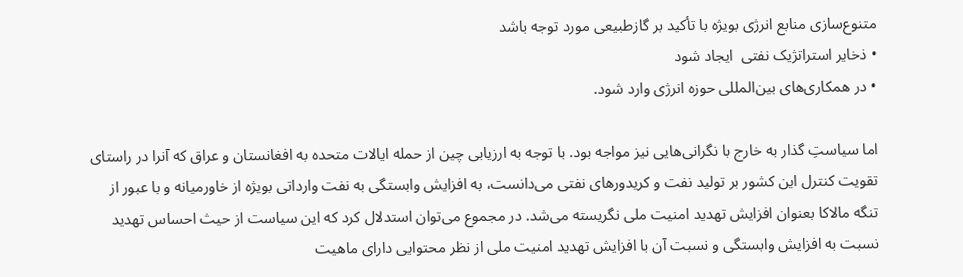متنوع‌سازی منابع انرژی بویژه با تأکید بر گازطبیعی مورد توجه باشد
• ذخایر استراتژیک نفتی  ایجاد شود
• در همکاری‌های بین‌المللی حوزه انرژی وارد شود.

اما سیاستِ گذار به خارج با نگرانی‌هایی نیز مواجه بود. با توجه به ارزیابی چین از حمله ایالات متحده به افغانستان و عراق که آنرا در راستای تقویت کنترل این کشور بر تولید نفت و کریدورهای نفتی ‌می‌دانست، به افزایش وابستگی به نفت وارداتی بویژه از خاورمیانه و با عبور از تنگه مالاکا بعنوان افزایش تهدید امنیت ملی نگریسته ‌می‌شد. در مجموع ‌می‌توان استدلال کرد که این سیاست از حیث احساس تهدید نسبت به افزایش وابستگی و نسبت آن با افزایش تهدید امنیت ملی از نظر محتوایی دارای ماهیت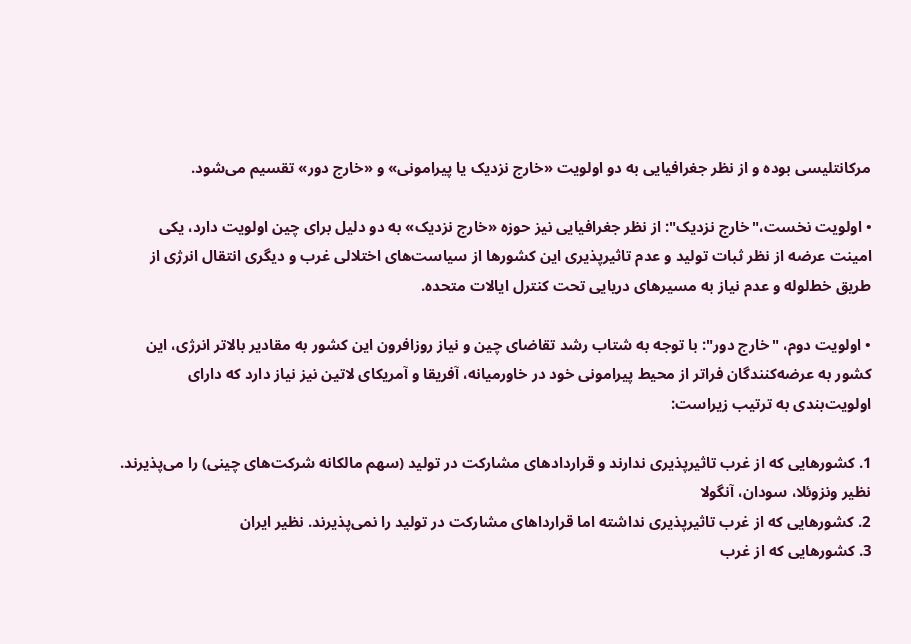مرکانتلیسی بوده و از نظر جغرافیایی به دو اولویت «خارج نزدیک یا پیرامونی» و «خارج دور» تقسیم ‌می‌شود.

• اولویت نخست،"خارج نزدیک": از نظر جغرافیایی نیز حوزه «خارج نزدیک» به دو دلیل برای چین اولویت دارد، یکی امینت عرضه از نظر ثبات تولید و عدم تاثیرپذیری این کشورها از سیاست‌های اختلالی غرب و دیگری انتقال انرژی از طریق خط‌لوله و عدم نیاز به مسیرهای دریایی تحت کنترل ایالات متحده.

• اولویت دوم، "خارج دور": با توجه به شتاب رشد تقاضای چین و نیاز روزافرون این کشور به مقادیر بالاتر انرژی، این کشور به عرضه‌کنندگان فراتر از محیط پیرامونی خود در خاورمیانه، آفریقا و آمریکای لاتین نیز نیاز دارد که دارای اولویت‌بندی به ترتیب زیراست:

1. کشورهایی که از غرب تاثیرپذیری ندارند و قراردادهای مشارکت در تولید (سهم مالکانه شرکت‌های چینی) را ‌می‌پذیرند. نظیر ونزوئلا، سودان، آنگولا
2. کشورهایی که از غرب تاثیرپذیری نداشته اما قرارداهای مشارکت در تولید را نمی‌پذیرند. نظیر ایران
3. کشورهایی که از غرب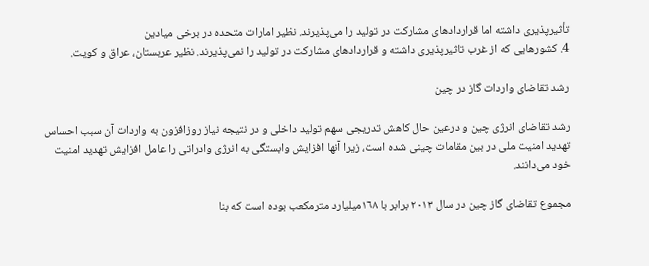تأثیرپذیری داشته اما قراردادهای مشارکت در تولید را ‌می‌پذیرند. نظیر امارات متحده در برخی میادین
4. کشورهایی که از غرب تاثیرپذیری داشته و قراردادهای مشارکت در تولید را نمی‌پذیرند. نظیر عربستان، عراق و کویت.

رشد تقاضای واردات گاز در چین

رشد تقاضای انرژی چین و درعین حال کاهش تدریجی سهم تولید داخلی و در نتیجه نیاز روزافزون به واردات آن سبب احساس تهدید امنیت ملی در بین مقامات چینی شده است، زیرا آنها افزایش وابستگی به انرژی وادراتی را عامل افزایش تهدید امنیت خود ‌می‌دانند.

مجموع تقاضای گاز چین در سال ٢٠١٣ برابر با ١٦٨میلیارد مترمکعب بوده است که بنا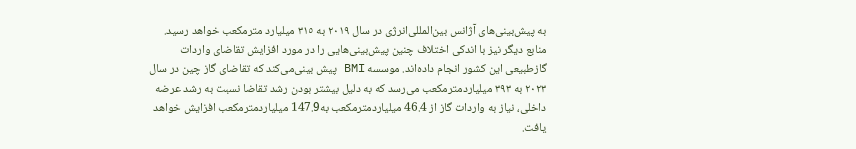به پیش‌بینی‌های آژانس‌ بین‌المللی‌انرژی در سال ٢٠١٩ به ٣١٥ میلیارد مترمکعب خواهد رسید. منابع دیگر نیز با اندکی اختلاف چنین پیش‌بینی‌هایی را در مورد افزایش تقاضای واردات گازطبیعی این کشور انجام داده‌اند. موسسه BMI پیش بینی‌‌می‌کند که تقاضای گاز چین در سال ٢٠٢٣ به ٣٩٣ میلیاردمترمکعب ‌می‌رسد که به دلیل بیشتر بودن رشد تقاضا نسبت به رشد عرضه داخلی، نیاز به واردات گاز از 46.4 میلیاردمترمکعب به147.9 میلیاردمترمکعب افزایش خواهد یافت.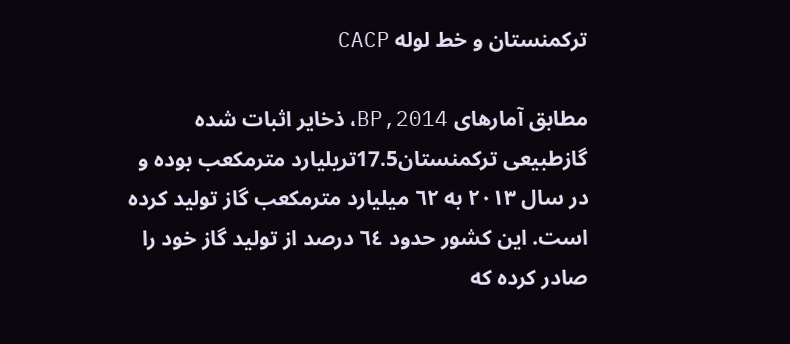ترکمنستان و خط لوله CACP

مطابق آمارهای BP,2014، ذخایر اثبات شده گازطبیعی ترکمنستان17.5تریلیارد مترمکعب بوده و در سال ٢٠١٣ به ٦٢ میلیارد مترمکعب گاز تولید کرده است. این کشور حدود ٦٤ درصد از تولید گاز خود را صادر کرده که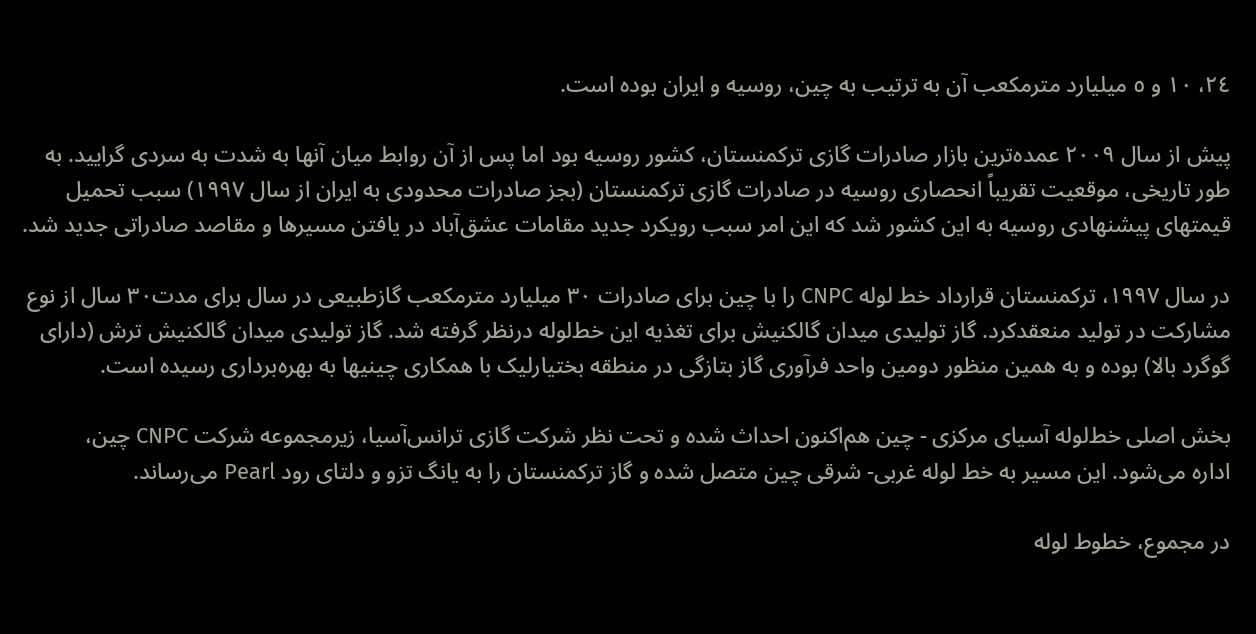٢٤، ١٠ و ٥ میلیارد مترمکعب آن به ترتیب به چین، روسیه و ایران بوده است.

پیش از سال ٢٠٠٩ عمده‌ترین بازار صادرات گازی ترکمنستان، کشور روسیه بود اما پس از آن روابط میان آنها به شدت به سردی گرایید. به طور تاریخی، موقعیت تقریباً انحصاری روسیه در صادرات گازی ترکمنستان (بجز صادرات محدودی به ایران از سال ١٩٩٧) سبب تحمیل قیمتهای پیشنهادی روسیه به این کشور شد که این امر سبب رویکرد جدید مقامات عشق‌آباد در یافتن مسیرها و مقاصد صادراتی جدید شد.

در سال ١٩٩٧، ترکمنستان قرارداد خط لوله CNPC را با چین برای صادرات ٣٠ میلیارد مترمکعب گازطبیعی در سال برای مدت٣٠ سال از نوع مشارکت در تولید منعقدکرد. گاز تولیدی میدان گالکنیش برای تغذیه این خط‌لوله درنظر گرفته شد. گاز تولیدی میدان گالکنیش ترش (دارای گوگرد بالا) بوده و به همین منظور دومین واحد فرآوری گاز بتازگی در منطقه بختیارلیک با همکاری چینیها به بهره‌برداری رسیده است.

بخش اصلی خط‌لوله آسیای‌ مرکزی - چین هم‌اکنون احداث شده و تحت نظر شرکت گازی ترانس‌آسیا، زیرمجموعه شرکت CNPC چین، اداره ‌می‌شود. این مسیر به خط‌ لوله غربی- شرقی چین متصل شده و گاز ترکمنستان را به یانگ تزو و دلتای رود Pearl می‌رساند.

در مجموع، خطوط‌ لوله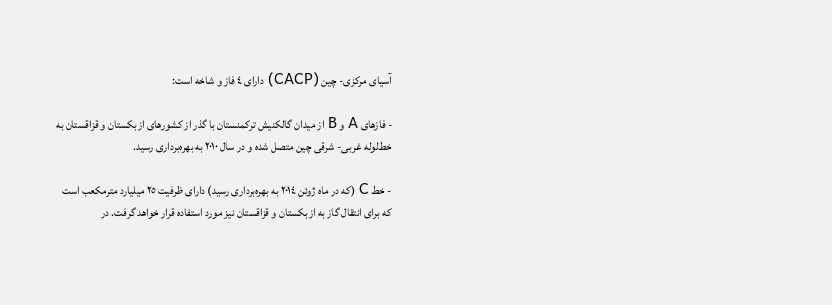آسیای ‌مرکزی- چین (CACP) دارای ٤ فاز و شاخه است:

- فازهای A و B از میدان گالکنیش ترکمنستان با گذر از کشورهای ازبکستان و قزاقستان به خط‌لوله غربی- شرقی چین متصل شده و در سال ٢٠١٠ به بهره‌برداری رسید.

- خط C (که در ماه ژوئن ٢٠١٤ به بهره‌برداری رسید) دارای ظرفیت ٢٥ میلیارد مترمکعب است که برای انتقال گاز به ازبکستان و قزاقستان نیز مورد استفاده قرار خواهد گرفت. در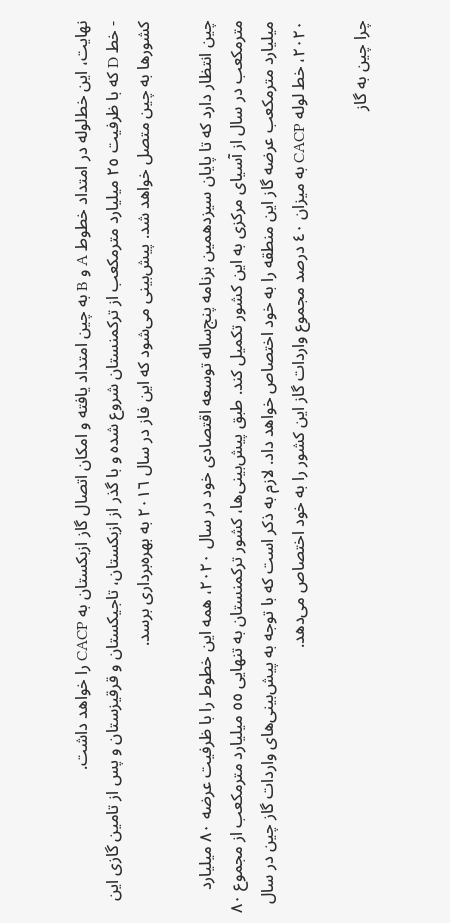نهایت، این خط‌لوله در امتداد خطوط A و B به چین امتداد یافته و امکان اتصال گاز ازبکستان به CACP را خواهد داشت.
- خط D که با ظرفیت ٢٥ میلیارد مترمکعب از ترکمنستان شروع شده و با گذر از ازبکستان، تاجیکستان و قرقیزستان و پس از تامین گازی این کشورها به چین متصل خواهد شد. پیش‌بینی می‌شود که این فاز در سال ٢٠١٦ به بهره‌برداری برسد.

چین انتظار دارد که تا پایان سیزدهمین برنامه پنج‌ساله توسعه اقتصادی خود در سال ٢٠٢٠، همه این خطوط را با ظرفیت عرضه ٨٠ میلیارد مترمکعب در سال از آسیای مرکزی به این کشور تکمیل کند. طبق پیش‌بینی‌ها، کشور ترکمنستان به تنهایی ٥٥ میلیارد مترمکعب از مجموع ٨٠ میلیارد مترمکعب عرضه گاز این منطقه را به خود اختصاص خواهد داد. لازم به ذکر است که با توجه به پیش‌بینی‌های واردات گاز چین در سال ٢٠٢٠، خط لوله CACP به میزان ٤٠ درصد مجموع واردات گاز این کشور را به خود اختصاص ‌می‌دهد.

چرا چین به گاز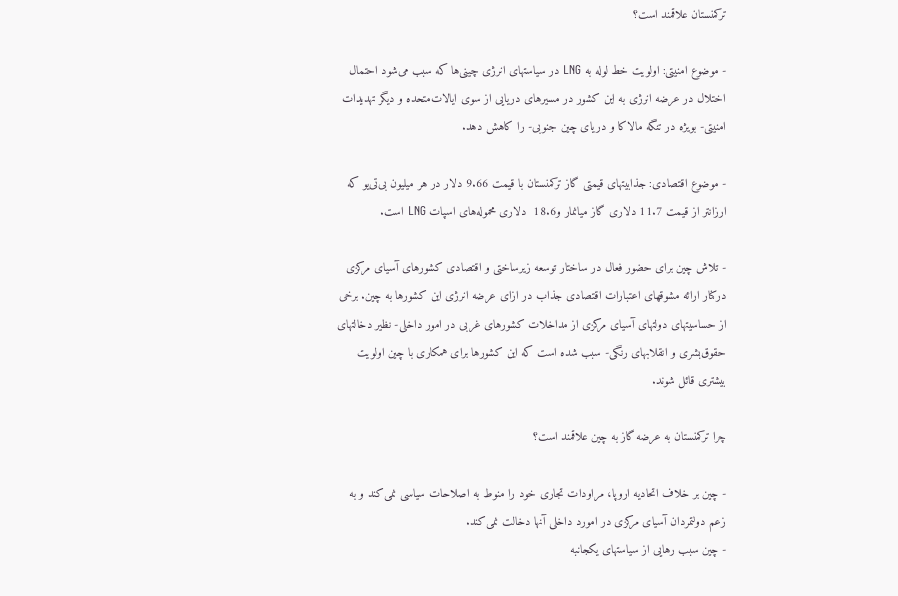ترکمنستان علاقمند است؟

- موضوع امنیتی: اولویت خط‌ لوله به LNG در سیاستهای انرژی چینی‌ها که سبب ‌می‌شود احتمال اختلال در عرضه انرژی به این کشور در مسیرهای دریایی از سوی ایالات‌متحده و دیگر تهدیدات امنیتی- بویژه در تنگه مالاکا و دریای چین جنوبی- را کاهش دهد.

- موضوع اقتصادی: جذابیتهای قیمتی گاز ترکمنستان با قیمت 9.66 دلار در هر میلیون‌ بی‌تی‌یو که ارزانتر از قیمت 11.7 دلاری گاز میانمار و18.6  دلاری محموله‌های اسپات LNG است.

- تلاش چین برای حضور فعال در ساختار توسعه زیرساختی و اقتصادی کشورهای آسیای مرکزی درکنار ارائه مشوقهای اعتبارات اقتصادی جذاب در ازای عرضه انرژی این کشورها به چین. برخی از حساسیتهای دولتهای آسیای مرکزی از مداخلات کشورهای غربی در امور داخلی- نظیر دخالتهای حقوق‌بشری و انقلابهای رنگی- سبب شده است که این کشورها برای همکاری با چین اولویت بیشتری قائل شوند.

چرا ترکمنستان به عرضه گاز به چین علاقمند است؟

- چین بر خلاف اتحادیه اروپا، مراودات تجاری خود را منوط به اصلاحات سیاسی نمی‌کند و به زعم دولتمردان آسیای مرکزی در امورد داخلی آنها دخالت نمی‌کند.
- چین سبب رهایی از سیاستهای یکجانبه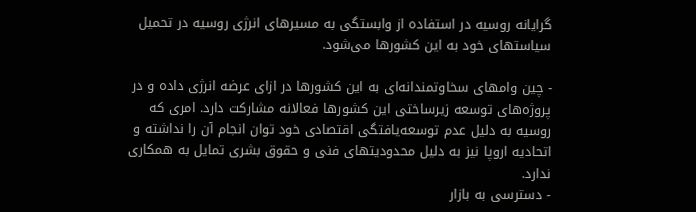گرایانه روسیه در استفاده از وابستگی به مسیرهای انرژی روسیه در تحمیل سیاستهای خود به این کشورها ‌می‌شود.

- چین وامهای سخاوتمندانه‌ای به این کشورها در ازای عرضه انرژی داده و در پروژه‌های توسعه زیرساختی این کشورها فعالانه مشارکت دارد. امری که روسیه به دلیل عدم توسعه‌یافتگی اقتصادی خود توان انجام آن را نداشته و اتحادیه اروپا نیز به دلیل محدودیتهای فنی و حقوق بشری تمایل به همکاری ندارد.
- دسترسی به بازار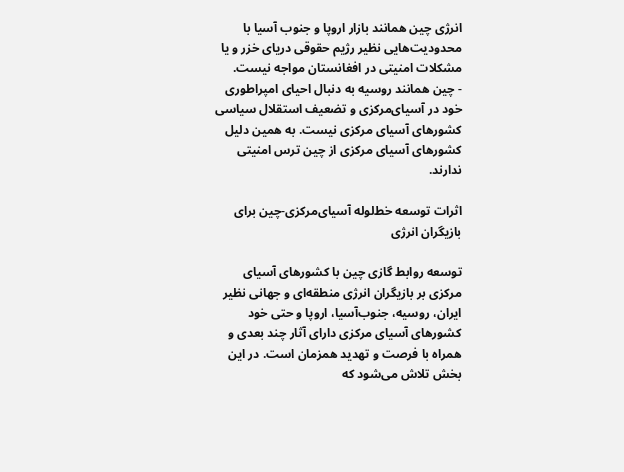انرژی چین همانند بازار اروپا و جنوب آسیا با محدودیت‌هایی نظیر رژیم حقوقی دریای خزر و یا مشکلات امنیتی در افغانستان مواجه نیست.
- چین همانند روسیه به دنبال احیای امپراطوری خود در آسیای‌مرکزی و تضعیف استقلال سیاسی کشورهای آسیای مرکزی نیست. به همین دلیل کشورهای آسیای‌ مرکزی از چین ترس امنیتی ندارند.

اثرات توسعه خط‌لوله آسیای‌مرکزی-چین برای بازیگران انرژی

توسعه روابط گازی چین با کشورهای آسیای مرکزی بر بازیگران انرژی منطقه‌ای و جهانی نظیر ایران، روسیه، جنوب‌آسیا، اروپا و حتی خود کشورهای آسیای مرکزی دارای آثار چند بعدی و همراه با فرصت و تهدید همزمان است. در این بخش تلاش ‌می‌شود که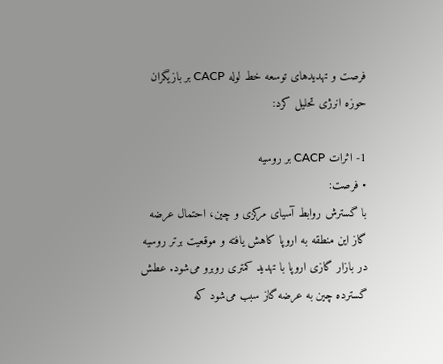فرصت و تهدید‌های توسعه خط لوله CACP بر بازیگران حوزه انرژی تحلیل کرد:

1- اثرات CACP بر روسیه
• فرصت:
با گسترش روابط آسیای مرکزی و چین، احتمال عرضه گاز این منطقه به اروپا کاهش یافته و موقعیت برتر روسیه در بازار گازی اروپا با تهدید کمتری روبرو ‌می‌شود. عطش گسترده چین به عرضه گاز سبب می‌شود که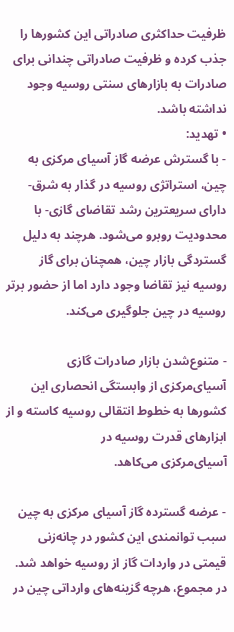ظرفیت حداکثری صادراتی این کشورها را جذب کرده و ظرفیت صادراتی چندانی برای صادرات به بازارهای سنتی روسیه وجود نداشته باشد.
• تهدید:
- با گسترش عرضه گاز آسیای مرکزی به چین، استراتژی روسیه در گذار به شرق- دارای سریعترین رشد تقاضای گازی- با محدودیت روبرو می‌شود. هرچند به دلیل گستردگی بازار چین، همچنان برای گاز روسیه نیز تقاضا وجود دارد اما از حضور برتر روسیه در چین جلوگیری ‌می‌کند.

- متنوع‌شدن بازار صادرات گازی آسیای‌مرکزی از وابستگی انحصاری این کشورها به خطوط انتقالی روسیه کاسته و از ابزار‌های قدرت روسیه در آسیای‌مرکزی ‌می‌کاهد.

- عرضه گسترده گاز آسیای‌ مرکزی به چین سبب توانمندی این کشور در چانه‌زنی قیمتی در واردات گاز از روسیه خواهد شد. در مجموع، هرچه گزینه‌های وارداتی چین در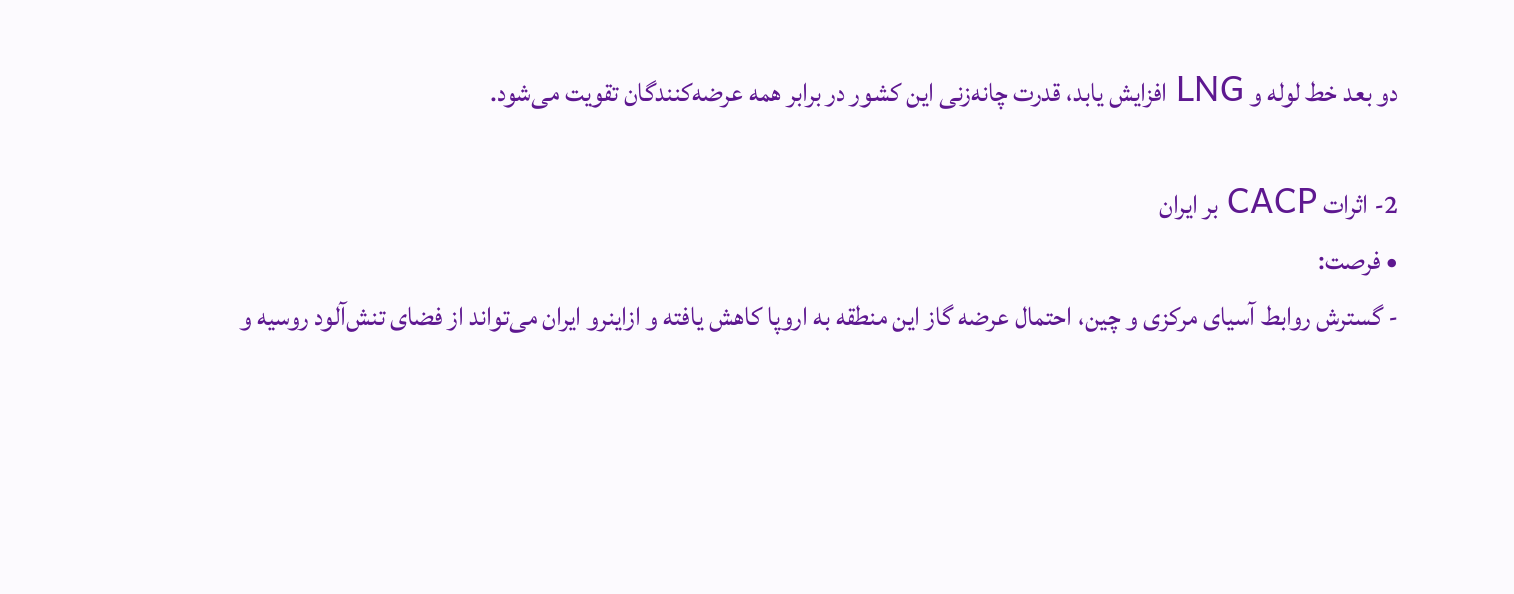دو بعد خط‌ لوله و LNG افزایش یابد، قدرت چانه‌زنی این کشور در برابر همه عرضه‌کنندگان تقویت ‌می‌شود.

2- اثرات CACP بر ایران
• فرصت:
- گسترش روابط آسیای مرکزی و چین، احتمال عرضه گاز این منطقه به اروپا کاهش یافته و ازاینرو ایران ‌می‌تواند از فضای تنش‌آلود روسیه و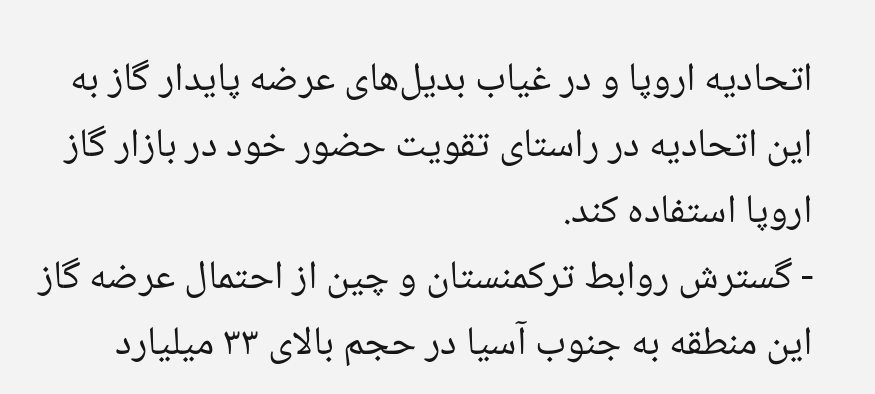اتحادیه اروپا و در غیاب بدیل‌های عرضه پایدار گاز به این اتحادیه در راستای تقویت حضور خود در بازار گاز اروپا استفاده کند.
- گسترش روابط ترکمنستان و چین از احتمال عرضه گاز این منطقه به جنوب آسیا در حجم بالای ٣٣ میلیارد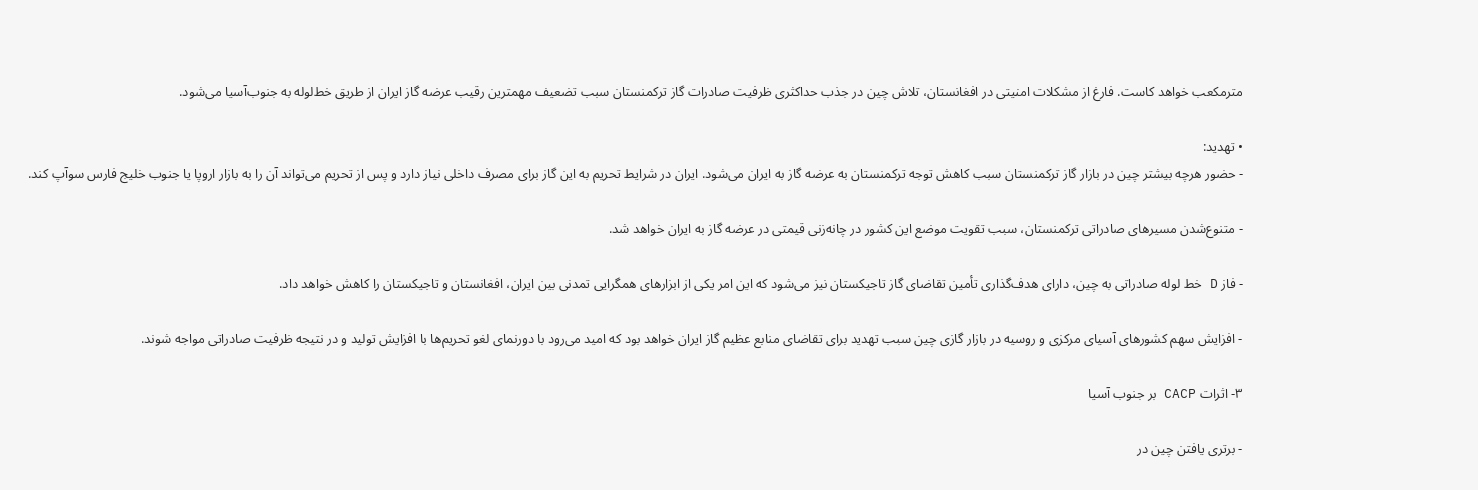مترمکعب خواهد کاست. فارغ از مشکلات امنیتی در افغانستان، تلاش چین در جذب حداکثری ظرفیت صادرات گاز ترکمنستان سبب تضعیف مهمترین رقیب عرضه گاز ایران از طریق خط‌لوله به جنوب‌آسیا ‌می‌شود.

• تهدید:
- حضور هرچه بیشتر چین در بازار گاز ترکمنستان سبب کاهش توجه ترکمنستان به عرضه گاز به ایران می‌شود. ایران در شرایط تحریم به این گاز برای مصرف داخلی نیاز دارد و پس از تحریم می‌تواند آن را به بازار اروپا یا جنوب خلیج فارس سوآپ کند.

- متنوع‌شدن مسیرهای صادراتی ترکمنستان، سبب تقویت موضع این کشور در چانه‌زنی قیمتی در عرضه گاز به ایران خواهد شد.

- فاز D خط‌ لوله صادراتی به چین، دارای هدف‌گذاری تأمین تقاضای گاز تاجیکستان نیز ‌می‌شود که این امر یکی از ابزارهای همگرایی تمدنی بین ایران، افغانستان و تاجیکستان را کاهش خواهد داد.

- افزایش سهم کشورهای آسیای مرکزی و روسیه در بازار گازی چین سبب تهدید برای تقاضای منابع عظیم گاز ایران خواهد بود که امید ‌می‌رود با دورنمای لغو تحریم‌ها با افزایش تولید و در نتیجه ظرفیت صادراتی مواجه شوند.

٣- اثرات CACP بر جنوب آسیا

- برتری یافتن چین در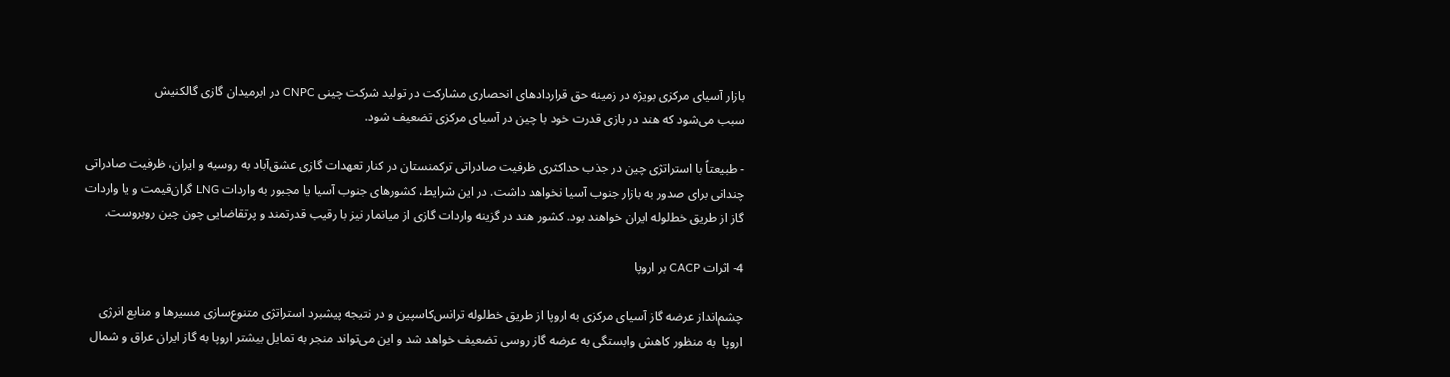بازار آسیای مرکزی بویژه در زمینه حق قراردادهای انحصاری مشارکت در تولید شرکت چینی CNPC در ابرمیدان گازی گالکنیش سبب ‌می‌شود که هند در بازی قدرت خود با چین در آسیای مرکزی تضعیف شود.

- طبیعتاً با استراتژی چین در جذب حداکثری ظرفیت صادراتی ترکمنستان در کنار تعهدات گازی عشق‌آباد به روسیه و ایران، ظرفیت صادراتی چندانی برای صدور به بازار جنوب آسیا نخواهد داشت. در این شرایط، کشورهای جنوب آسیا یا مجبور به واردات LNG گران‌قیمت و یا واردات گاز از طریق خط‌لوله ایران خواهند بود. کشور هند در گزینه واردات گازی از میانمار نیز با رقیب قدرتمند و پرتقاضایی چون چین روبروست.

4- اثرات CACP بر اروپا

چشم‌انداز عرضه گاز آسیای مرکزی به اروپا از طریق خط‌لوله ترانس‌کاسپین و در نتیجه پیشبرد استراتژی متنوع‌سازی مسیرها و منابع انرژی اروپا  به منظور کاهش وابستگی به عرضه گاز روسی تضعیف خواهد شد و این ‌می‌تواند منجر به تمایل بیشتر اروپا به گاز ایران عراق و شمال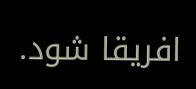افریقا شود.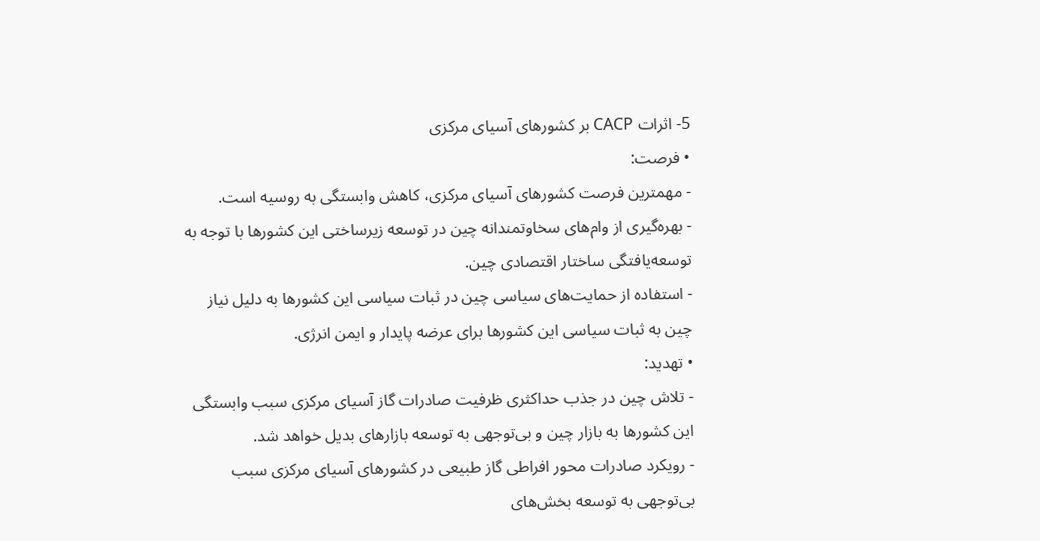5- اثرات CACP بر کشورهای آسیای‌ مرکزی
• فرصت:
- مهمترین فرصت کشورهای آسیای مرکزی، کاهش وابستگی به روسیه است.
- بهره‌گیری از وام‌های سخاوتمندانه چین در توسعه زیرساختی این کشورها با توجه به توسعه‌یافتگی ساختار اقتصادی چین.
- استفاده از حمایت‌های سیاسی چین در ثبات سیاسی این کشورها به دلیل نیاز چین به ثبات سیاسی این کشورها برای عرضه پایدار و ایمن انرژی.
• تهدید:
- تلاش چین در جذب حداکثری ظرفیت صادرات گاز آسیای مرکزی سبب وابستگی این کشورها به بازار چین و بی‌توجهی به توسعه بازارهای بدیل خواهد شد.
- رویکرد صادرات محور افراطی گاز طبیعی در کشورهای آسیای مرکزی سبب بی‌توجهی به توسعه بخش‌های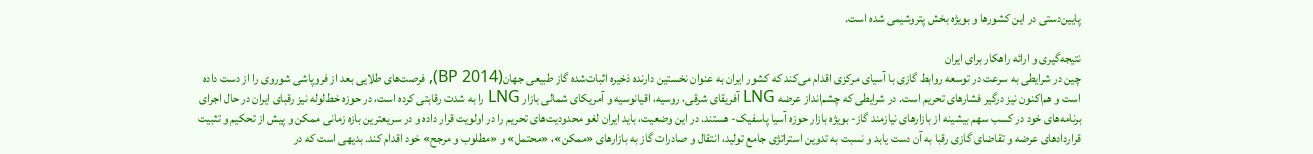پایین‌دستی در این کشورها و بویژه بخش پتروشیمی شده است.

نتیجه‌گیری و ارائه راهکار برای ایران
چین در شرایطی به سرعت در توسعه روابط گازی با آسیای مرکزی اقدام ‌می‌کند که کشور ایران به عنوان نخستین دارنده ذخیره اثبات‌شده گاز طبیعی جهان(BP 2014), فرصت‌های طلایی بعد از فروپاشی شوروی را از دست داده است و هم‌اکنون نیز درگیر فشارهای تحریم است. در شرایطی که چشم‌انداز عرضه LNG آفریقای شرقی، روسیه، اقیانوسیه و آمریکای شمالی بازار LNG را به شدت رقابتی کرده است، در حوزه خط‌لوله نیز رقبای ایران در حال اجرای برنامه‌های خود در کسب سهم بیشینه از بازارهای نیازمند گاز- بویژه بازار حوزه آسیا پاسفیک- هستند. در این وضعیت، باید ایران لغو محدودیت‌های تحریم را در اولویت قرار داده و در سریعترین بازه زمانی ممکن و پیش از تحکیم و تثبیت قراردادهای عرضه و تقاضای گازی رقبا به آن دست یابد و نسبت به تدوین استراتژی جامع تولید، انتقال و صادرات گاز به بازارهای «ممکن»، «محتمل» و «مطلوب و مرجح» خود اقدام کند. بدیهی است که در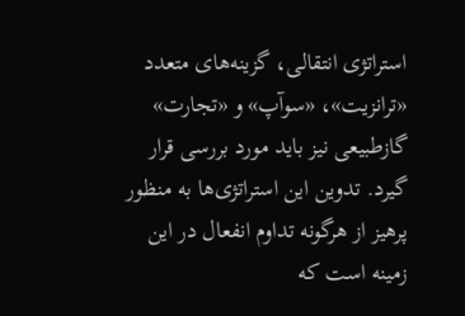استراتژی انتقالی، گزینه‌های متعدد «ترانزیت»، «سوآپ» و «تجارت» گازطبیعی نیز باید مورد بررسی قرار گیرد. تدوین این استراتژی‌ها به منظور پرهیز از هرگونه تداوم انفعال در این زمینه ‌است که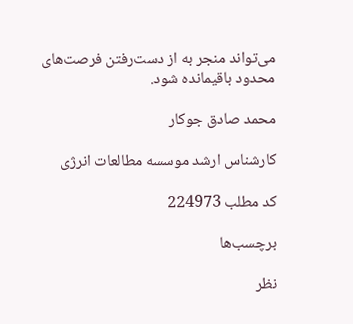می‌تواند منجر به از دست‌رفتن فرصت‌های محدود باقیمانده شود.

محمد صادق جوکار

کارشناس ارشد موسسه مطالعات انرژی

کد مطلب 224973

برچسب‌ها

نظر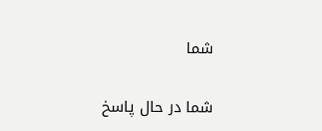شما

شما در حال پاسخ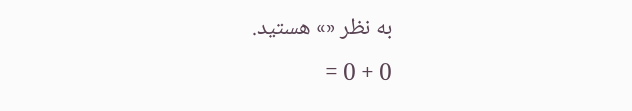به نظر «» هستید.
0 + 0 =